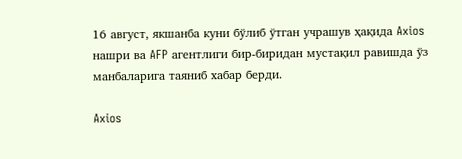16 август, якшанба куни бўлиб ўтган учрашув ҳақида Axios нашри ва AFP агентлиги бир-биридан мустақил равишда ўз манбаларига таяниб хабар берди.

Axios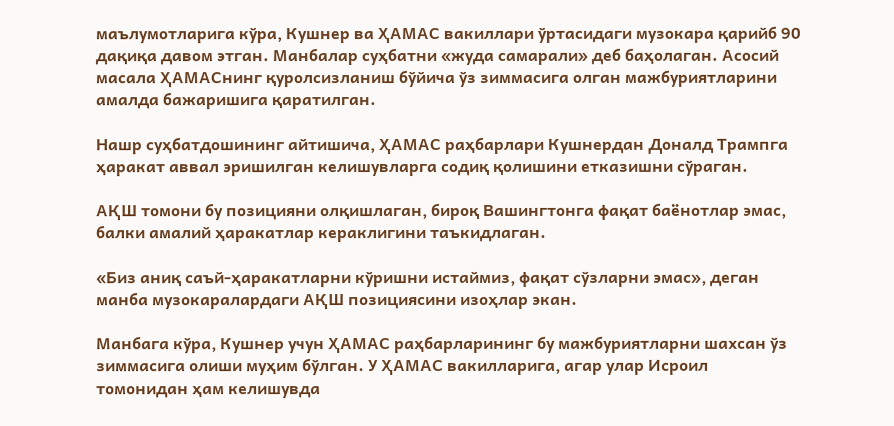маълумотларига кўра, Кушнер ва ҲАМАС вакиллари ўртасидаги музокара қарийб 90 дақиқа давом этган. Манбалар суҳбатни «жуда самарали» деб баҳолаган. Асосий масала ҲАМАСнинг қуролсизланиш бўйича ўз зиммасига олган мажбуриятларини амалда бажаришига қаратилган.

Нашр суҳбатдошининг айтишича, ҲАМАС раҳбарлари Кушнердан Доналд Трампга ҳаракат аввал эришилган келишувларга содиқ қолишини етказишни сўраган.

АҚШ томони бу позицияни олқишлаган, бироқ Вашингтонга фақат баёнотлар эмас, балки амалий ҳаракатлар кераклигини таъкидлаган.

«Биз аниқ саъй-ҳаракатларни кўришни истаймиз, фақат сўзларни эмас», деган манба музокаралардаги АҚШ позициясини изоҳлар экан.

Манбага кўра, Кушнер учун ҲАМАС раҳбарларининг бу мажбуриятларни шахсан ўз зиммасига олиши муҳим бўлган. У ҲАМАС вакилларига, агар улар Исроил томонидан ҳам келишувда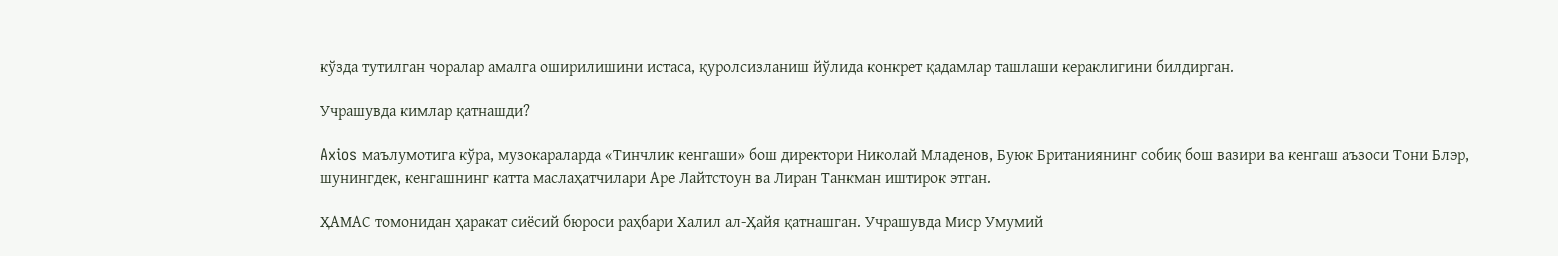кўзда тутилган чоралар амалга оширилишини истаса, қуролсизланиш йўлида конкрет қадамлар ташлаши кераклигини билдирган.

Учрашувда кимлар қатнашди?

Axios маълумотига кўра, музокараларда «Тинчлик кенгаши» бош директори Николай Младенов, Буюк Британиянинг собиқ бош вазири ва кенгаш аъзоси Тони Блэр, шунингдек, кенгашнинг катта маслаҳатчилари Аре Лайтстоун ва Лиран Танкман иштирок этган.

ҲАМАС томонидан ҳаракат сиёсий бюроси раҳбари Халил ал-Ҳайя қатнашган. Учрашувда Миср Умумий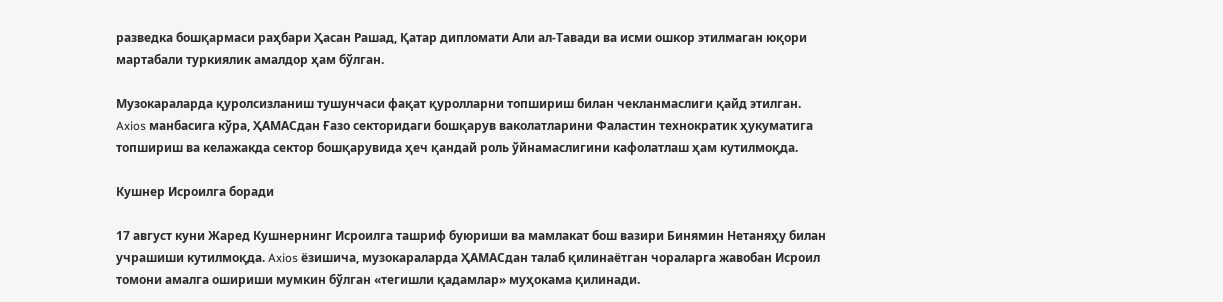разведка бошқармаси раҳбари Ҳасан Рашад, Қатар дипломати Али ал-Тавади ва исми ошкор этилмаган юқори мартабали туркиялик амалдор ҳам бўлган.

Музокараларда қуролсизланиш тушунчаси фақат қуролларни топшириш билан чекланмаслиги қайд этилган. Axios манбасига кўра, ҲАМАСдан Ғазо секторидаги бошқарув ваколатларини Фаластин технократик ҳукуматига топшириш ва келажакда сектор бошқарувида ҳеч қандай роль ўйнамаслигини кафолатлаш ҳам кутилмоқда.

Кушнер Исроилга боради

17 август куни Жаред Кушнернинг Исроилга ташриф буюриши ва мамлакат бош вазири Бинямин Нетаняҳу билан учрашиши кутилмоқда. Axios ёзишича, музокараларда ҲАМАСдан талаб қилинаётган чораларга жавобан Исроил томони амалга ошириши мумкин бўлган «тегишли қадамлар» муҳокама қилинади.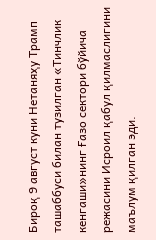Бироқ 9 август куни Нетаняҳу Трамп ташаббуси билан тузилган «Тинчлик кенгаши»нинг Ғазо сектори бўйича режасини Исроил қабул қилмаслигини маълум қилган эди.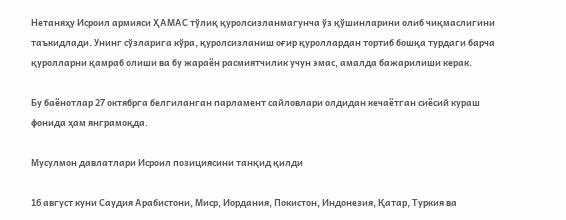Нетаняҳу Исроил армияси ҲАМАС тўлиқ қуролсизланмагунча ўз қўшинларини олиб чиқмаслигини таъкидлади. Унинг сўзларига кўра, қуролсизланиш оғир қуроллардан тортиб бошқа турдаги барча қуролларни қамраб олиши ва бу жараён расмиятчилик учун эмас, амалда бажарилиши керак.

Бу баёнотлар 27 октябрга белгиланган парламент сайловлари олдидан кечаётган сиёсий кураш фонида ҳам янграмоқда.

Мусулмон давлатлари Исроил позициясини танқид қилди

16 август куни Саудия Арабистони, Миср, Иордания, Покистон, Индонезия, Қатар, Туркия ва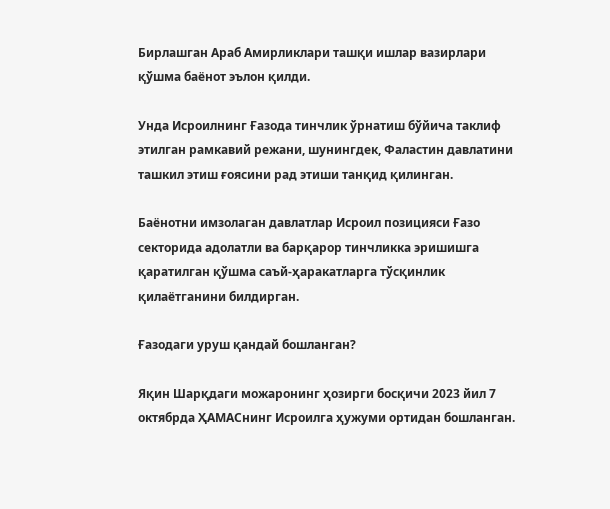Бирлашган Араб Амирликлари ташқи ишлар вазирлари қўшма баёнот эълон қилди.

Унда Исроилнинг Ғазода тинчлик ўрнатиш бўйича таклиф этилган рамкавий режани, шунингдек, Фаластин давлатини ташкил этиш ғоясини рад этиши танқид қилинган.

Баёнотни имзолаган давлатлар Исроил позицияси Ғазо секторида адолатли ва барқарор тинчликка эришишга қаратилган қўшма саъй-ҳаракатларга тўсқинлик қилаётганини билдирган.

Ғазодаги уруш қандай бошланган?

Яқин Шарқдаги можаронинг ҳозирги босқичи 2023 йил 7 октябрда ҲАМАСнинг Исроилга ҳужуми ортидан бошланган.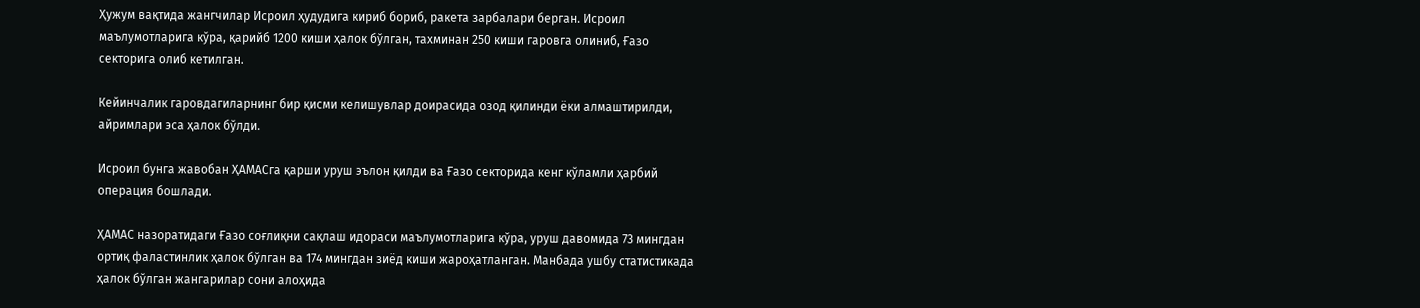Ҳужум вақтида жангчилар Исроил ҳудудига кириб бориб, ракета зарбалари берган. Исроил маълумотларига кўра, қарийб 1200 киши ҳалок бўлган, тахминан 250 киши гаровга олиниб, Ғазо секторига олиб кетилган.

Кейинчалик гаровдагиларнинг бир қисми келишувлар доирасида озод қилинди ёки алмаштирилди, айримлари эса ҳалок бўлди.

Исроил бунга жавобан ҲАМАСга қарши уруш эълон қилди ва Ғазо секторида кенг кўламли ҳарбий операция бошлади.

ҲАМАС назоратидаги Ғазо соғлиқни сақлаш идораси маълумотларига кўра, уруш давомида 73 мингдан ортиқ фаластинлик ҳалок бўлган ва 174 мингдан зиёд киши жароҳатланган. Манбада ушбу статистикада ҳалок бўлган жангарилар сони алоҳида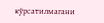кўрсатилмагани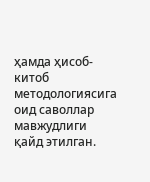ҳамда ҳисоб-китоб методологиясига оид саволлар мавжудлиги қайд этилган.